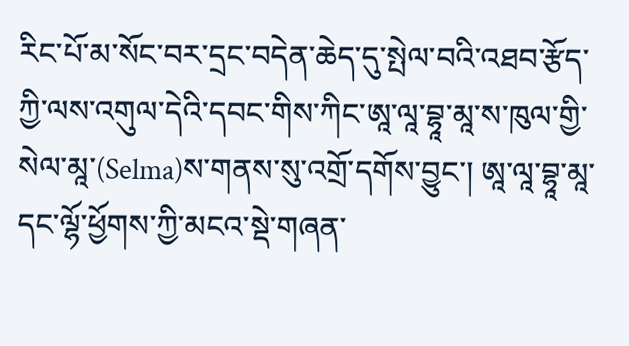རིང་པོ་མ་སོང་བར་དྲང་བདེན་ཆེད་དུ་སྤེལ་བའི་འཐབ་རྩོད་ཀྱི་ལས་འགུལ་དེའི་དབང་གིས་ཀིང་ཨཱ་ལཱ་བྷཱ་མཱ་ས་ཁུལ་གྱི་སེལ་མཱ་(Selma)ས་གནས་སུ་འགྲོ་དགོས་བྱུང་། ཨཱ་ལཱ་བྷཱ་མཱ་དང་ལྷོ་ཕྱོགས་ཀྱི་མངའ་སྡེ་གཞན་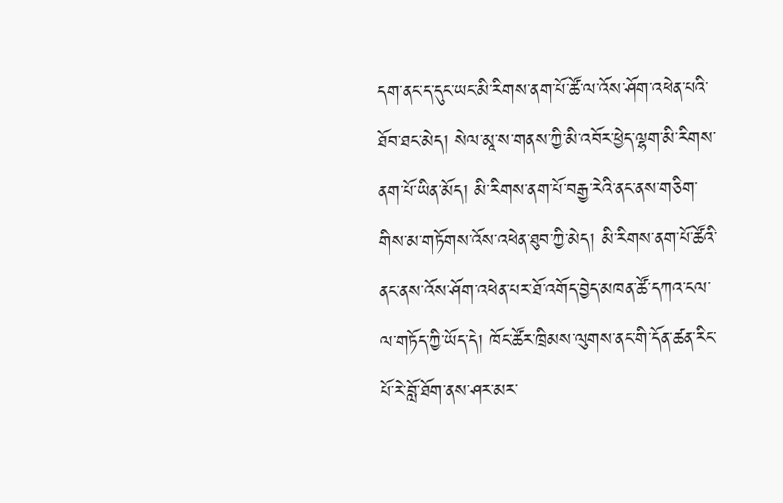དག་ནང་ད་དུང་ཡང་མི་རིགས་ནག་པོ་ཚོ་ལ་འོས་ཤོག་འཕེན་པའི་ཐོབ་ཐང་མེད། སེལ་མཱ་ས་གནས་ཀྱི་མི་འབོར་ཕྱེད་ལྷག་མི་རིགས་ནག་པོ་ཡིན་མོད། མི་རིགས་ནག་པོ་བརྒྱ་རེའི་ནང་ནས་གཅིག་གིས་མ་གཏོགས་འོས་འཕེན་ཐུབ་ཀྱི་མེད། མི་རིགས་ནག་པོ་ཚོའི་ནང་ནས་འོས་ཤོག་འཕེན་པར་ཐོ་འགོད་བྱེད་མཁན་ཚོ་དཀའ་ངལ་ལ་གཏོད་ཀྱི་ཡོད་དེ། ཁོང་ཚོར་ཁྲིམས་ལུགས་ནང་གི་དོན་ཚན་རིང་པོ་རེ་བློ་ཐོག་ནས་ཤར་མར་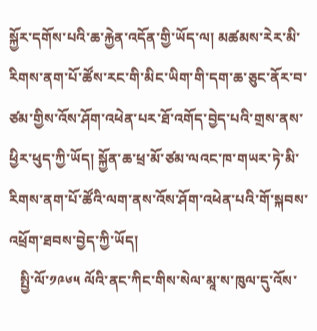སྐྱོར་དགོས་པའི་ཆ་རྐྱེན་འདོན་གྱི་ཡོད་ལ། མཚམས་རེར་མི་རིགས་ནག་པོ་ཚོས་རང་གི་མིང་ཡིག་གི་དག་ཆ་ཅུང་ནོར་བ་ཙམ་གྱིས་འོས་ཤོག་འཕེན་པར་ཐོ་འགོད་བྱེད་པའི་གྲས་ནས་ཕྱིར་ཕུད་ཀྱི་ཡོད། སྐྱོན་ཆ་ཕྲ་མོ་ཙམ་ལའང་ཁ་གཡར་ཏེ་མི་རིགས་ནག་པོ་ཚོའི་ལག་ནས་འོས་ཤོག་འཕེན་པའི་གོ་སྐབས་འཕྲོག་ཐབས་བྱེད་ཀྱི་ཡོད།
   སྤྱི་ལོ་༡༩༦༥ ལོའི་ནང་ཀིང་གིས་སེལ་མཱ་ས་ཁུལ་དུ་འོས་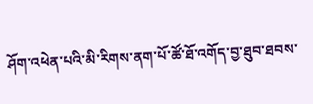ཤོག་འཕེན་པའི་མི་རིགས་ནག་པོ་ཚོ་ཐོ་འགོད་བྱ་ཐུབ་ཐབས་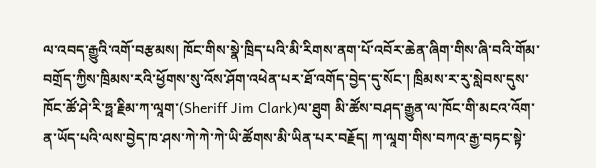ལ་འབད་རྒྱུའི་འགོ་བརྩམས། ཁོང་གིས་སྣེ་ཁྲིད་པའི་མི་རིགས་ནག་པོ་འབོར་ཆེན་ཞིག་གིས་ཞི་བའི་གོམ་བགྲོད་ཀྱིས་ཁྲིམས་རའི་ཕྱོགས་སུ་འོས་ཤོག་འཕེན་པར་ཐོ་འགོད་བྱེད་དུ་སོང་། ཁྲིམས་ར་རུ་སླེབས་དུས་ཁོང་ཚོ་ཤེ་རི་ཧྥ་རྗིམ་ཀ་ལཱག་(Sheriff Jim Clark)ལ་ཐུག མི་ཚོས་བཤད་རྒྱུན་ལ་ཁོང་གི་མངའ་འོག་ན་ཡོད་པའི་ལས་བྱེད་ཁ་ཤས་ཀེ་ཀེ་ཀེ་ཡི་ཚོགས་མི་ཡིན་པར་བརྗོད། ཀ་ལཱག་གིས་བཀའ་རྒྱ་བཏང་སྟེ་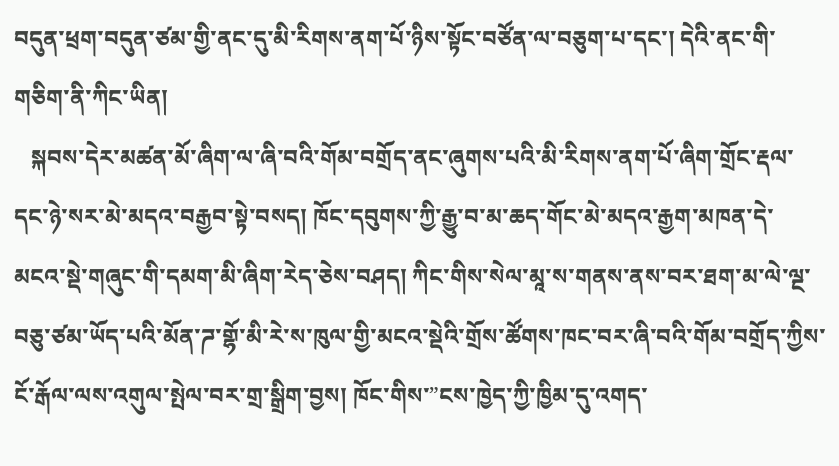བདུན་ཕྲག་བདུན་ཙམ་གྱི་ནང་དུ་མི་རིགས་ནག་པོ་ཉིས་སྟོང་བཙོན་ལ་བཅུག་པ་དང་། དེའི་ནང་གི་གཅིག་ནི་ཀིང་ཡིན།
   སྐབས་དེར་མཚན་མོ་ཞིག་ལ་ཞི་བའི་གོམ་བགྲོད་ནང་ཞུགས་པའི་མི་རིགས་ནག་པོ་ཞིག་གྲོང་རྡལ་དང་ཉེ་སར་མེ་མདའ་བརྒྱབ་སྟེ་བསད། ཁོང་དབུགས་ཀྱི་རྒྱུ་བ་མ་ཆད་གོང་མེ་མདའ་རྒྱག་མཁན་དེ་མངའ་སྡེ་གཞུང་གི་དམག་མི་ཞིག་རེད་ཅེས་བཤད། ཀིང་གིས་སེལ་མཱ་ས་གནས་ནས་བར་ཐག་མ་ལེ་ལྔ་བཅུ་ཙམ་ཡོད་པའི་མོན་ཌ་གྷོ་མི་རེ་ས་ཁུལ་གྱི་མངའ་སྡེའི་གྲོས་ཚོགས་ཁང་བར་ཞི་བའི་གོམ་བགྲོད་ཀྱིས་ངོ་རྒོལ་ལས་འགུལ་སྤེལ་བར་གྲ་སྒྲིག་བྱས། ཁོང་གིས་”ངས་ཁྱེད་ཀྱི་ཁྱིམ་དུ་འགད་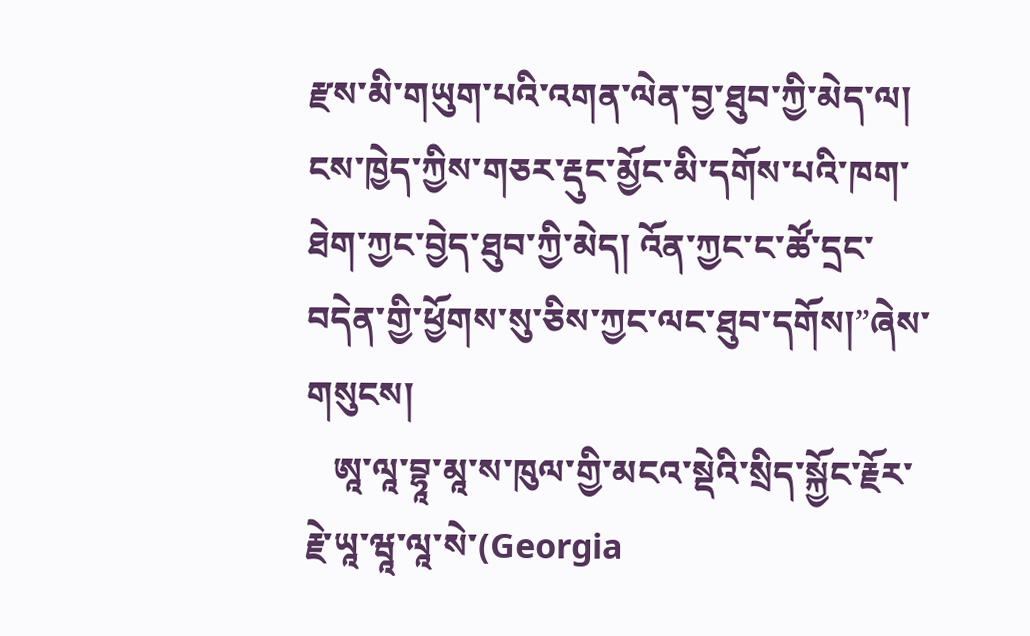རྫས་མི་གཡུག་པའི་འགན་ལེན་བྱ་ཐུབ་ཀྱི་མེད་ལ། ངས་ཁྱེད་ཀྱིས་གཅར་རྡུང་མྱོང་མི་དགོས་པའི་ཁག་ཐེག་ཀྱང་བྱེད་ཐུབ་ཀྱི་མེད། འོན་ཀྱང་ང་ཚོ་དྲང་བདེན་གྱི་ཕྱོགས་སུ་ཅིས་ཀྱང་ལང་ཐུབ་དགོས།”ཞེས་གསུངས།
   ཨཱ་ལཱ་བྷཱ་མཱ་ས་ཁུལ་གྱི་མངའ་སྡེའི་སྲིད་སྐྱོང་རྗོར་རྗེ་ཡཱ་ཝཱ་ལཱ་སེ་(Georgia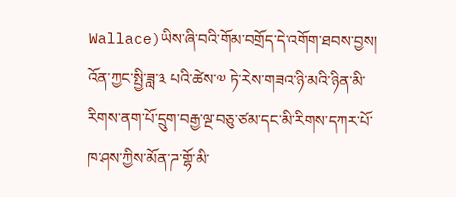Wallace)ཡིས་ཞི་བའི་གོམ་བགྲོད་དེ་འགོག་ཐབས་བྱས། འོན་ཀྱང་སྤྱི་ཟླ་༣ པའི་ཚེས་༧ ཏེ་རེས་གཟའ་ཉི་མའི་ཉིན་མི་རིགས་ནག་པོ་དྲུག་བརྒྱ་ལྔ་བཅུ་ཙམ་དང་མི་རིགས་དཀར་པོ་ཁ་ཤས་ཀྱིས་མོན་ཌ་གྷོ་མི་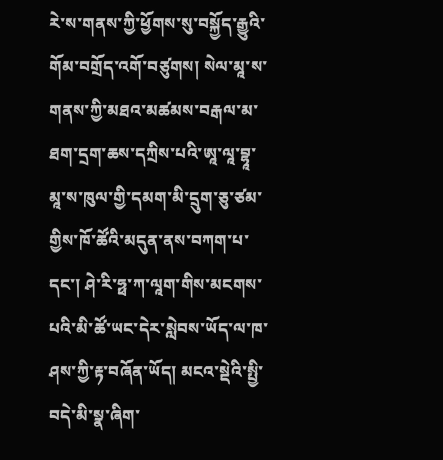རེ་ས་གནས་ཀྱི་ཕྱོགས་སུ་བསྐྱོད་རྒྱུའི་གོམ་བགྲོད་འགོ་བཙུགས། སེལ་མཱ་ས་གནས་ཀྱི་མཐའ་མཚམས་བརྒལ་མ་ཐག་དྲག་ཆས་དཀྲིས་པའི་ཨཱ་ལཱ་བྷཱ་མཱ་ས་ཁུལ་གྱི་དམག་མི་དྲུག་ཅུ་ཙམ་གྱིས་ཁོ་ཚོའི་མདུན་ནས་བཀག་པ་དང་། ཤེ་རི་ཧྥ་ཀ་ལཱག་གིས་མངགས་པའི་མི་ཚོ་ཡང་དེར་སླེབས་ཡོད་ལ་ཁ་ཤས་ཀྱི་རྟ་བཞོན་ཡོད། མངའ་སྡེའི་སྤྱི་བདེ་མི་སྣ་ཞིག་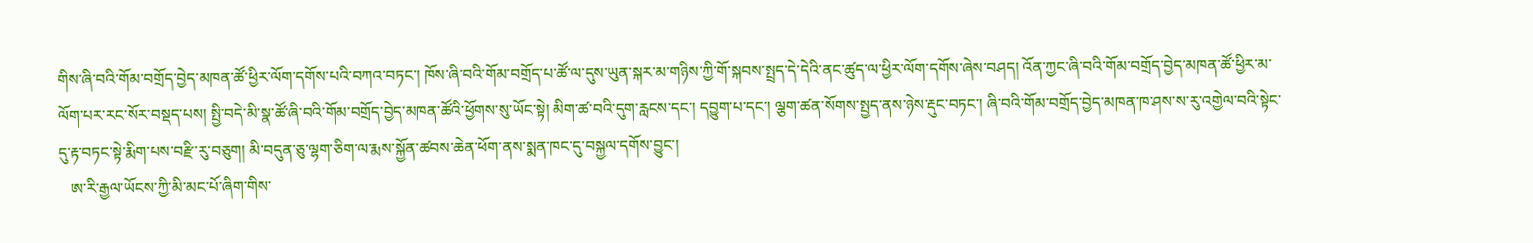གིས་ཞི་བའི་གོམ་བགྲོད་བྱེད་མཁན་ཚོ་ཕྱིར་ལོག་དགོས་པའི་བཀའ་བཏང་། ཁོས་ཞི་བའི་གོམ་བགྲོད་པ་ཚོ་ལ་དུས་ཡུན་སྐར་མ་གཉིས་ཀྱི་གོ་སྐབས་སྤྲད་དེ་དེའི་ནང་ཚུད་ལ་ཕྱིར་ལོག་དགོས་ཞེས་བཤད། འོན་ཀྱང་ཞི་བའི་གོམ་བགྲོད་བྱེད་མཁན་ཚོ་ཕྱིར་མ་ལོག་པར་རང་སོར་བསྡད་པས། སྤྱི་བདེ་མི་སྣ་ཚོ་ཞི་བའི་གོམ་བགྲོད་བྱེད་མཁན་ཚོའི་ཕྱོགས་སུ་ཡོང་སྟེ། མིག་ཚ་བའི་དུག་རླངས་དང་། དབྱུག་པ་དང་། ལྕག་ཚན་སོགས་སྤྱད་ནས་ཉེས་རྡུང་བཏང་། ཞི་བའི་གོམ་བགྲོད་བྱེད་མཁན་ཁ་ཤས་ས་རུ་འགྱེལ་བའི་སྟེང་དུ་རྟ་བཏང་སྟེ་རྨིག་པས་བརྫི་རུ་བཅུག། མི་བདུན་ཅུ་ལྷག་ཅིག་ལ་རྨས་སྐྱོན་ཚབས་ཆེན་ཕོག་ནས་སྨན་ཁང་དུ་བསྐྱལ་དགོས་བྱུང་།
   ཨ་རི་རྒྱལ་ཡོངས་ཀྱི་མི་མང་པོ་ཞིག་གིས་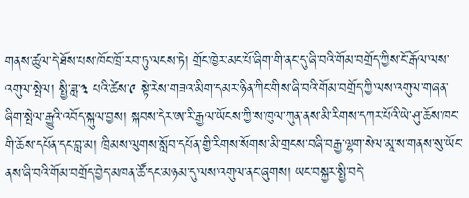གནས་ཚུལ་དེ་ཐོས་པས་ཁོང་ཁྲོ་རབ་ཏུ་ལངས་ཏེ། གྲོང་ཁྱེར་མང་པོ་ཞིག་གི་ནང་དུ་ཞི་བའི་གོམ་བགྲོད་ཀྱིས་ངོ་རྒོལ་ལས་འགུལ་སྤེལ། སྤྱི་ཟླ་༣ པའི་ཚེས་༩ སྟེ་རེས་གཟའ་མིག་དམར་ཉིན་ཀིང་གིས་ཞི་བའི་གོམ་བགྲོད་ཀྱི་ལས་འགུལ་གཞན་ཞིག་སྤེལ་རྒྱུའི་འབོད་སྐུལ་བྱས། སྐབས་དེར་ཨ་རི་རྒྱལ་ཡོངས་ཀྱི་ས་ཁུལ་ཀུན་ནས་མི་རིགས་དཀར་པོའི་ཡེ་ཤུ་ཆོས་ཁང་གི་ཆོས་དཔོན་དང་བླ་མ། ཁྲིམས་ལུགས་སློབ་དཔོན་གྱི་རིགས་སོགས་མི་གྲངས་བཞི་བརྒྱ་ལྷག་སེལ་མཱ་ས་གནས་སུ་ཡོང་ནས་ཞི་བའི་གོམ་བགྲོད་བྱེད་མཁན་ཚོ་དང་མཉམ་དུ་ལས་འགུལ་ནང་ཞུགས། ཡང་བསྐྱར་སྤྱི་བདེ་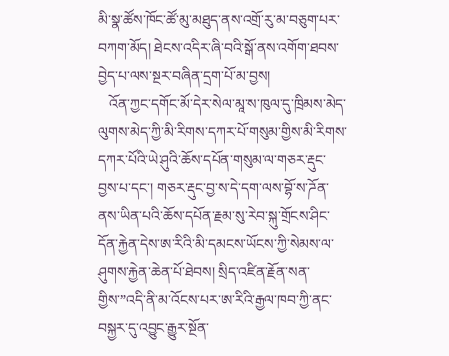མི་སྣ་ཚོས་ཁོང་ཚོ་མུ་མཐུད་ནས་འགྲོ་རུ་མ་བཅུག་པར་བཀག་མོད། ཐེངས་འདིར་ཞི་བའི་སྒོ་ནས་འགོག་ཐབས་བྱེད་པ་ལས་སྔར་བཞིན་དྲག་པོ་མ་བྱས།
   འོན་ཀྱང་དགོང་མོ་དེར་སེལ་མཱ་ས་ཁུལ་དུ་ཁྲིམས་མེད་ལུགས་མེད་ཀྱི་མི་རིགས་དཀར་པོ་གསུམ་གྱིས་མི་རིགས་དཀར་པོའི་ཡེ་ཤུའི་ཆོས་དཔོན་གསུམ་ལ་གཅར་རྡུང་བྱས་པ་དང་། གཅར་རྡུང་བྱ་ས་དེ་དག་ལས་བྷོ་ས་ཌོན་ནས་ཡིན་པའི་ཆོས་དཔོན་རྗམ་སུ་རེབ་སྐུ་གྲོངས་ཤིང་དོན་རྐྱེན་དེས་ཨ་རིའི་མི་དམངས་ཡོངས་ཀྱི་སེམས་ལ་ཤུགས་རྐྱེན་ཆེན་པོ་ཐེབས། སྲིད་འཛིན་རྗོན་སན་གྱིས་”འདི་ནི་མ་འོངས་པར་ཨ་རིའི་རྒྱལ་ཁབ་ཀྱི་ནང་བསྐྱར་དུ་འབྱུང་རྒྱུར་སྔོན་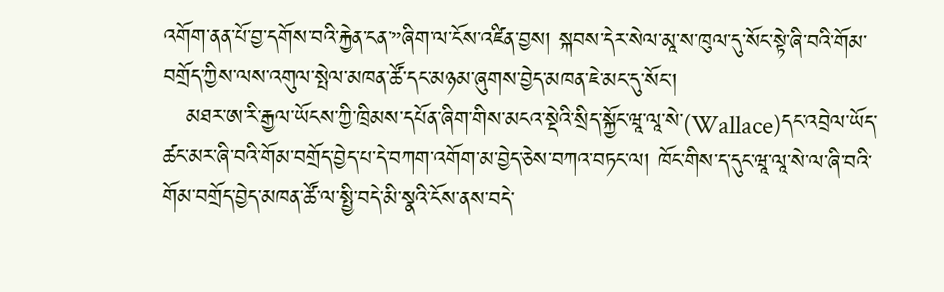འགོག་ནན་པོ་བྱ་དགོས་བའི་རྐྱེན་ངན་”ཞིག་ལ་ངོས་འཛིན་བྱས། སྐབས་དེར་སེལ་མཱ་ས་ཁུལ་དུ་སོང་སྟེ་ཞི་བའི་གོམ་བགྲོད་ཀྱིས་ལས་འགུལ་སྤེལ་མཁན་ཚོ་དང་མཉམ་ཞུགས་བྱེད་མཁན་ཇེ་མང་དུ་སོང་།
   མཐར་ཨ་རི་རྒྱལ་ཡོངས་ཀྱི་ཁྲིམས་དཔོན་ཞིག་གིས་མངའ་སྡེའི་སྲིད་སྐྱོང་ཝཱ་ལཱ་སེ་(Wallace)དང་འབྲེལ་ཡོད་ཚང་མར་ཞི་བའི་གོམ་བགྲོད་བྱེད་པ་དེ་བཀག་འགོག་མ་བྱེད་ཅེས་བཀའ་བཏང་ལ། ཁོང་གིས་ད་དུང་ཝཱ་ལཱ་སེ་ལ་ཞི་བའི་གོམ་བགྲོད་བྱེད་མཁན་ཚོ་ལ་སྤྱི་བདེ་མི་སྣའི་ངོས་ནས་བདེ་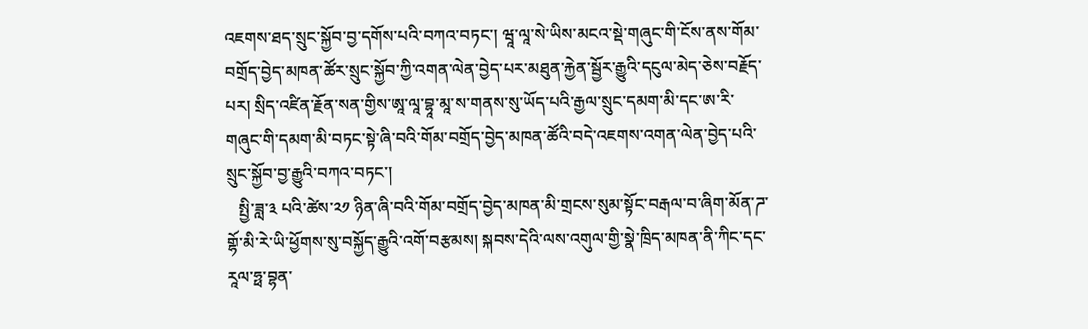འཇགས་ཐད་སྲུང་སྐྱོབ་བྱ་དགོས་པའི་བཀའ་བཏང་། ཝཱ་ལཱ་སེ་ཡིས་མངའ་སྡེ་གཞུང་གི་ངོས་ནས་གོམ་བགྲོད་བྱེད་མཁན་ཚོར་སྲུང་སྐྱོབ་ཀྱི་འགན་ལེན་བྱེད་པར་མཐུན་རྐྱེན་སྦྱོར་རྒྱུའི་དངུལ་མེད་ཅེས་བརྗོད་པར། སྲིད་འཛིན་རྗོན་སན་གྱིས་ཨཱ་ལཱ་བྷཱ་མཱ་ས་གནས་སུ་ཡོད་པའི་རྒྱལ་སྲུང་དམག་མི་དང་ཨ་རི་གཞུང་གི་དམག་མི་བཏང་སྟེ་ཞི་བའི་གོམ་བགྲོད་བྱེད་མཁན་ཚོའི་བདེ་འཇགས་འགན་ལེན་བྱེད་པའི་སྲུང་སྐྱོབ་བྱ་རྒྱུའི་བཀའ་བཏང་།
   སྤྱི་ཟླ་༣ པའི་ཚེས་༢༡ ཉིན་ཞི་བའི་གོམ་བགྲོད་བྱེད་མཁན་མི་གྲངས་སུམ་སྟོང་བརྒལ་བ་ཞིག་མོན་ཌ་གྷོ་མི་རེ་ཡི་ཕྱོགས་སུ་བསྐྱོད་རྒྱུའི་འགོ་བརྩམས། སྐབས་དེའི་ལས་འགུལ་གྱི་སྣེ་ཁྲིད་མཁན་ནི་ཀིང་དང་རཱལ་ཧྥ་བྷན་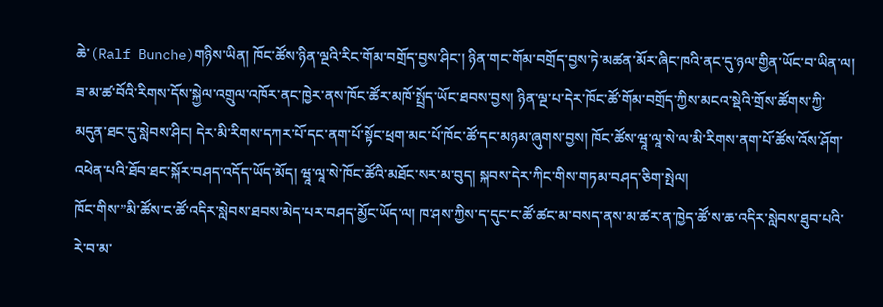ཆེ་(Ralf Bunche)གཉིས་ཡིན། ཁོང་ཚོས་ཉིན་ལྔའི་རིང་གོམ་བགྲོད་བྱས་ཤིང་། ཉིན་གང་གོམ་བགྲོད་བྱས་ཏེ་མཚན་མོར་ཞིང་ཁའི་ནང་དུ་ཉལ་གྱིན་ཡོང་བ་ཡིན་ལ། ཟ་མ་ཚ་བོའི་རིགས་དོས་སྐྱེལ་འགྲུལ་འཁོར་ནང་ཁྱེར་ནས་ཁོང་ཚོར་མཁོ་སྤྲོད་ཡོང་ཐབས་བྱས། ཉིན་ལྔ་པ་དེར་ཁོང་ཚོ་གོམ་བགྲོད་ཀྱིས་མངའ་སྡེའི་གྲོས་ཚོགས་ཀྱི་མདུན་ཐང་དུ་སླེབས་ཤིང། དེར་མི་རིགས་དཀར་པོ་དང་ནག་པོ་སྟོང་ཕྲག་མང་པོ་ཁོང་ཚོ་དང་མཉམ་ཞུགས་བྱས། ཁོང་ཚོས་ཝཱ་ལཱ་སེ་ལ་མི་རིགས་ནག་པོ་ཚོས་འོས་ཤོག་འཕེན་པའི་ཐོབ་ཐང་སྐོར་བཤད་འདོད་ཡོད་མོད། ཝཱ་ལཱ་སེ་ཁོང་ཚོའི་མཐོང་སར་མ་བུད། སྐབས་དེར་ཀིང་གིས་གཏམ་བཤད་ཅིག་སྤེལ།
ཁོང་གིས་”མི་ཚོས་ང་ཚོ་འདིར་སླེབས་ཐབས་མེད་པར་བཤད་མྱོང་ཡོད་ལ། ཁ་ཤས་ཀྱིས་ད་དུང་ང་ཚོ་ཚང་མ་བསད་ནས་མ་ཚར་ན་ཁྱེད་ཚོ་ས་ཆ་འདིར་སླེབས་ཐུབ་པའི་རེ་བ་མ་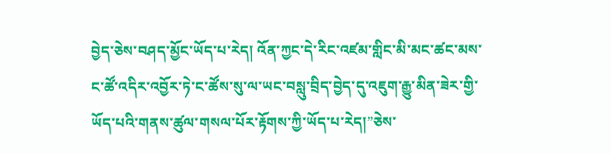བྱེད་ཅེས་བཤད་མྱོང་ཡོད་པ་རེད། འོན་ཀྱང་དེ་རིང་འཛམ་གླིང་མི་མང་ཚང་མས་ང་ཚོ་འདིར་འབྱོར་ཏེ་ང་ཚོས་སུ་ལ་ཡང་བསླུ་བྲིད་བྱེད་དུ་འཇུག་རྒྱུ་མིན་ཟེར་གྱི་ཡོད་པའི་གནས་ཚུལ་གསལ་པོར་རྟོགས་ཀྱི་ཡོད་པ་རེད།”ཅེས་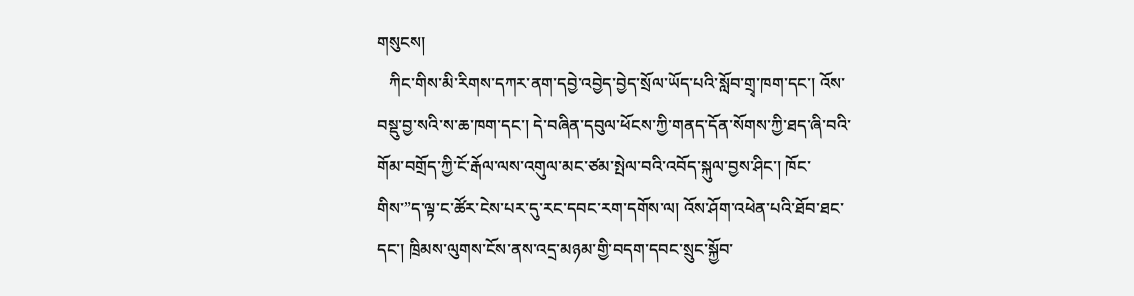གསུངས།
   ཀིང་གིས་མི་རིགས་དཀར་ནག་དབྱེ་འབྱེད་བྱེད་སྲོལ་ཡོད་པའི་སློབ་གྲྭ་ཁག་དང་། འོས་བསྡུ་བྱ་སའི་ས་ཆ་ཁག་དང་། དེ་བཞིན་དབུལ་ཕོངས་ཀྱི་གནད་དོན་སོགས་ཀྱི་ཐད་ཞི་བའི་གོམ་བགྲོད་ཀྱི་ངོ་རྒོལ་ལས་འགུལ་མང་ཙམ་སྤེལ་བའི་འབོད་སྐུལ་བྱས་ཤིང་། ཁོང་གིས་”ད་ལྟ་ང་ཚོར་ངེས་པར་དུ་རང་དབང་རག་དགོས་ལ། འོས་ཤོག་འཕེན་པའི་ཐོབ་ཐང་དང་། ཁྲིམས་ལུགས་ངོས་ནས་འདྲ་མཉམ་གྱི་བདག་དབང་སྲུང་སྐྱོབ་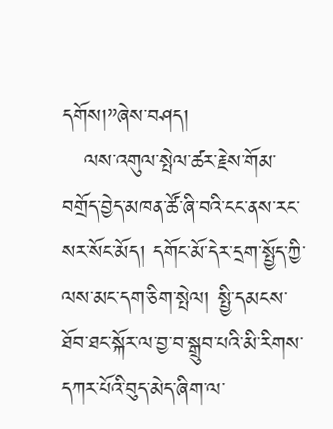དགོས།”ཞེས་བཤད།
   ལས་འགུལ་སྤེལ་ཚར་རྗེས་གོམ་བགྲོད་བྱེད་མཁན་ཚོ་ཞི་བའི་ངང་ནས་རང་སར་སོང་མོད། དགོང་མོ་དེར་དྲག་སྤྱོད་ཀྱི་ལས་མང་དག་ཅིག་སྤེལ། སྤྱི་དམངས་ཐོབ་ཐང་སྐོར་ལ་བྱ་བ་སྒྲུབ་པའི་མི་རིགས་དཀར་པོའི་བུད་མེད་ཞིག་ལ་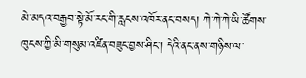མེ་མདའ་བརྒྱབ་སྟེ་མོ་རང་གི་རླངས་འཁོར་ནང་བསད། ཀེ་ཀེ་ཀེ་ཡི་ཚོགས་ཁུངས་ཀྱི་མི་གསུམ་འཛིན་བཟུང་བྱས་ཤིང་། དེའི་ནང་ནས་གཉིས་ལ་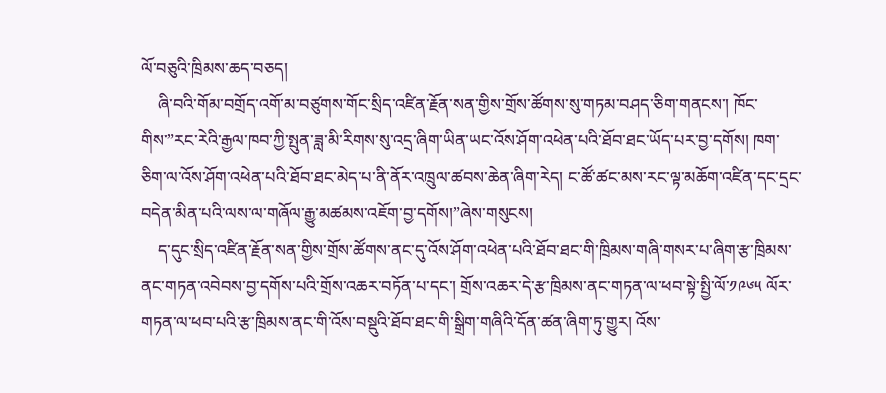ལོ་བཅུའི་ཁྲིམས་ཆད་བཅད།
    ཞི་བའི་གོམ་བགྲོད་འགོ་མ་བཙུགས་གོང་སྲིད་འཛིན་རྗོན་སན་གྱིས་གྲོས་ཚོགས་སུ་གཏམ་བཤད་ཅིག་གནངས་། ཁོང་གིས་”རང་རེའི་རྒྱལ་ཁབ་ཀྱི་སྤུན་ཟླ་མི་རིགས་སུ་འདྲ་ཞིག་ཡིན་ཡང་འོས་ཤོག་འཕེན་པའི་ཐོབ་ཐང་ཡོད་པར་བྱ་དགོས། ཁག་ཅིག་ལ་འོས་ཤོག་འཕེན་པའི་ཐོབ་ཐང་མེད་པ་ནི་ནོར་འཁྲུལ་ཚབས་ཆེན་ཞིག་རེད། ང་ཚོ་ཚང་མས་རང་ལྟ་མཆོག་འཛིན་དང་དྲང་བདེན་མིན་པའི་ལས་ལ་གཞོལ་རྒྱུ་མཚམས་འཇོག་བྱ་དགོས།”ཞེས་གསུངས།
    ད་དུང་སྲིད་འཛིན་རྗོན་སན་གྱིས་གྲོས་ཚོགས་ནང་དུ་འོས་ཤོག་འཕེན་པའི་ཐོབ་ཐང་གི་ཁྲིམས་གཞི་གསར་པ་ཞིག་རྩ་ཁྲིམས་ནང་གཏན་འབེབས་བྱ་དགོས་པའི་གྲོས་འཆར་བཏོན་པ་དང་། གྲོས་འཆར་དེ་རྩ་ཁྲིམས་ནང་གཏན་ལ་ཕབ་སྟེ་སྤྱི་ལོ་༡༩༦༥ ལོར་གཏན་ལ་ཕབ་པའི་རྩ་ཁྲིམས་ནང་གི་འོས་བསྡུའི་ཐོབ་ཐང་གི་སྒྲིག་གཞིའི་དོན་ཚན་ཞིག་ཏུ་གྱུར། འོས་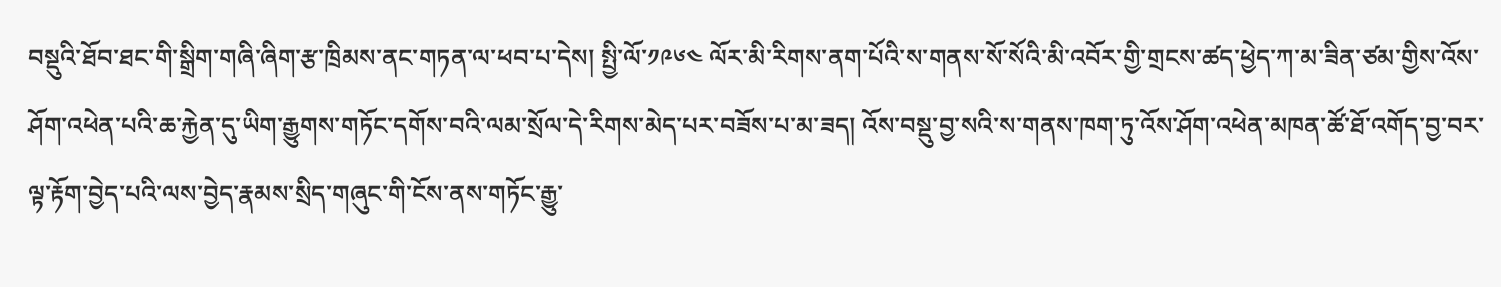བསྡུའི་ཐོབ་ཐང་གི་སྒྲིག་གཞི་ཞིག་རྩ་ཁྲིམས་ནང་གཏན་ལ་ཕབ་པ་དེས། སྤྱི་ལོ་༡༩༦༤ ལོར་མི་རིགས་ནག་པོའི་ས་གནས་སོ་སོའི་མི་འབོར་གྱི་གྲངས་ཚད་ཕྱེད་ཀ་མ་ཟིན་ཙམ་གྱིས་འོས་ཤོག་འཕེན་པའི་ཆ་རྐྱེན་དུ་ཡིག་རྒྱུགས་གཏོང་དགོས་བའི་ལམ་སྲོལ་དེ་རིགས་མེད་པར་བཟོས་པ་མ་ཟད། འོས་བསྡུ་བྱ་སའི་ས་གནས་ཁག་ཏུ་འོས་ཤོག་འཕེན་མཁན་ཚོ་ཐོ་འགོད་བྱ་བར་ལྟ་རྟོག་བྱེད་པའི་ལས་བྱེད་རྣམས་སྲིད་གཞུང་གི་ངོས་ནས་གཏོང་རྒྱུ་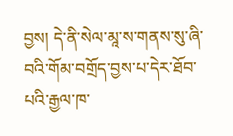བྱས། དེ་ནི་སེལ་མཱ་ས་གནས་སུ་ཞི་བའི་གོམ་བགྲོད་བྱས་པ་དེར་ཐོབ་པའི་རྒྱལ་ཁ་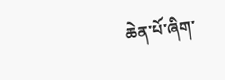ཆེན་པོ་ཞིག་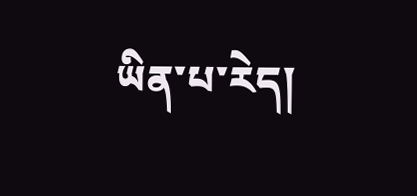ཡིན་པ་རེད།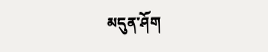མདུན་ཤོག